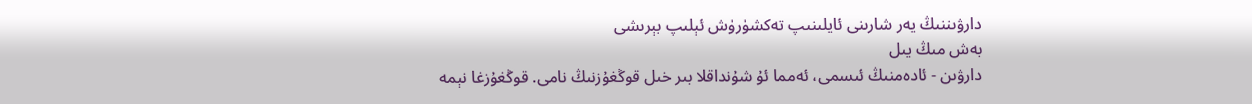دارۋىننىڭ يەر شارىنى ئايلىنىپ تەكشۈرۈش ئېلىپ بېرىشى
بەش مىڭ يىل
دارۋىن - ئادەمنىڭ ئىسمى، ئەمما ئۇ شۇنداقلا بىر خىل قوڭغۇزنىڭ نامى. قوڭغۇزغا نېمە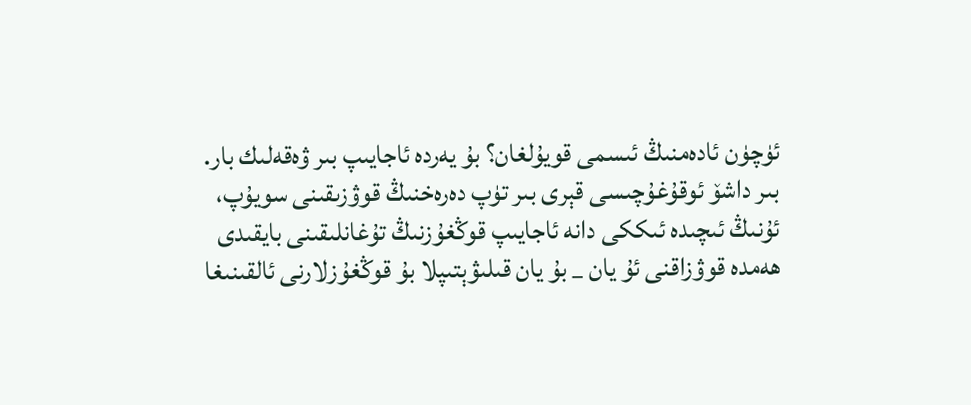ئۈچۈن ئادەمنىڭ ئىسمى قويۇلغان؟ بۇ يەردە ئاجايىپ بىر ۋەقەلىك بار.
بىر داشۆ ئوقۇغۇچىسى قېرى بىر تۈپ دەرەخنىڭ قوۋزىقىنى سويۇپ، ئۇنىڭ ئىچىدە ئىككى دانە ئاجايىپ قوڭغۇزنىڭ تۇغانلىقىنى بايقىدى ھەمدە قوۋزاقنى ئۇ يان _ بۇ يان قىلىۋېتىپلا بۇ قوڭغۇزلارنى ئالقىنىغا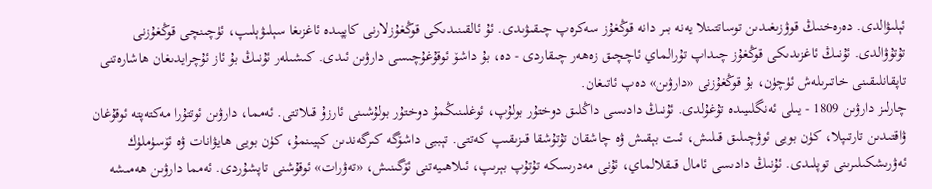ئېلىۋالدى. دەرەخنىڭ قوۋزىغىدىن توساتتىنلا يەنە بىر دانە قوڭغۇز سەكرەپ چىقىۋىدى. ئۇ ئالقىنىدىكى قوڭغۇزلارنى كاپپىدە ئاغزىغا سېلىۋېلىپ، ئۈچىنچى قوڭغۇزنى تۇتۇۋالدى. ئۇنىڭ ئاغزىدىكى قوڭغۇز چىداپ تۇرالماي ئاچچىق زەھەر چىقاردى - دە، بۇ داشۆ ئوقۇغۇچىسى دارۋىن ئىدى. كىشىلەر ئۇنىڭ بۇ ئاز ئۇچرايدىغان ھاشارەتنى تاپقانلىقىنى خاتىرىلەش ئۈچۈن، بۇ قوڭغۇزنى «دارۋىن» دەپ ئاتىغان.
چارلىز دارۋىن 1809 - يىلى ئەنگلىيىدە تۇغۇلدى. ئۇنىڭ دادىسى داڭلىق دوختۇر بولۇپ، ئوغلىنىڭمۇ دوختۇر بولۇشىنى ئارزۇ قىلاتتى. ئەمما، دارۋىن ئوتتۇرا مەكتەپتە ئوقۇغان ۋاقتىدىن تارتىپلا، كۈن بويى ئوۋچىلىق قىلىش، ئىت بېقىش ۋە چاشقان تۇتۇشقا قىزىقىپ كەتتى. تېببى داشۆگە كىرگەندىن كېيىنمۇ، كۈن بويى ھايۋانات ۋە ئۆسۈملۈك ئەۋرىشكىلىرىنى توپلىدى. ئۇنىڭ دادىسى ئامال قىقلالماي، ئۇنى مەدرىسكە تۇتۇپ بېرىپ، ئىلاھىيەتنى ئۆگىنىش، «تەۋرات» ئوقۇشنى تاپشۇردى. ئەمما دارۋىن ھەمىشە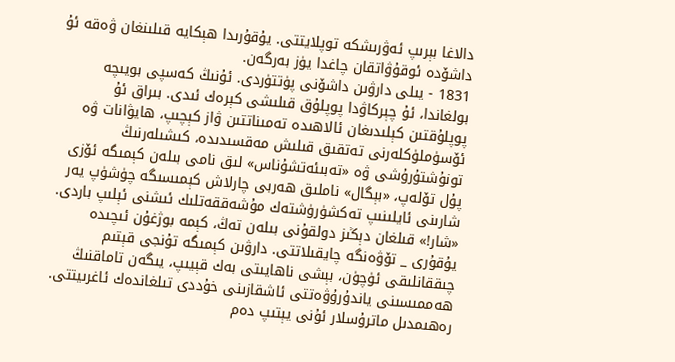دالاغا بېرىپ ئەۋرىشكە توپلايتتى. يۇقۇرىدا ھېكايە قىلىنغان ۋەقە ئۇ داشۆدە ئوقۇۋاتقان چاغدا يۈز بەرگەن.
1831 - يىلى دارۋىن داشۆنى پۈتتۈردى. ئۇنىڭ كەسپى بويىچە بولغاندا، ئۇ چېركاۋدا پوپلۇق قىلىشى كېرەك ئىدى. بىراق ئۇ پوپلۇقتىن كېلىدىغان ئالاھىدە تەمىناتتىن ۋاز كېچىپ، ھايۋانات ۋە ئۆسۈملۈكلەرنى تەتقىق قىلىش مەقسىدىدە، كىشىلەرنىڭ تونۇشتۇرۇشى ۋە «تەبىئەتشۇناس» لىق نامى بىلەن كېمىگە ئۆزى پۇل تۆلەپ، «بېگال» ناملىق ھەربى چارلاش كېمىسىگە چۈشۈپ يەر شارىنى ئايلىنىپ تەكشۈرۈشتەك مۇشەققەتلىك ئىشنى ئېلىپ باردى.
«شار!» قىلغان دېڭىز دولقۇنى بىلەن تەڭ، كېمە بوژغۇن ئىچىدە يۇقۇرى _ تۆۋەنگە چايقىلاتتى. دارۋىن كېمىگە تۇنجى قېتىم چىققانلىقى ئۈچۈن، بېشى ناھايىتى بەك قېيىپ، يىگەن تاماقنىڭ ھەممىسىنى ياندۇرۇۋەتتى ئاشقازىنى خۇددى تىلغاندەك ئاغرىيتتى. رەھىمدىل ماترۇسلار ئۇنى يېتىپ دەم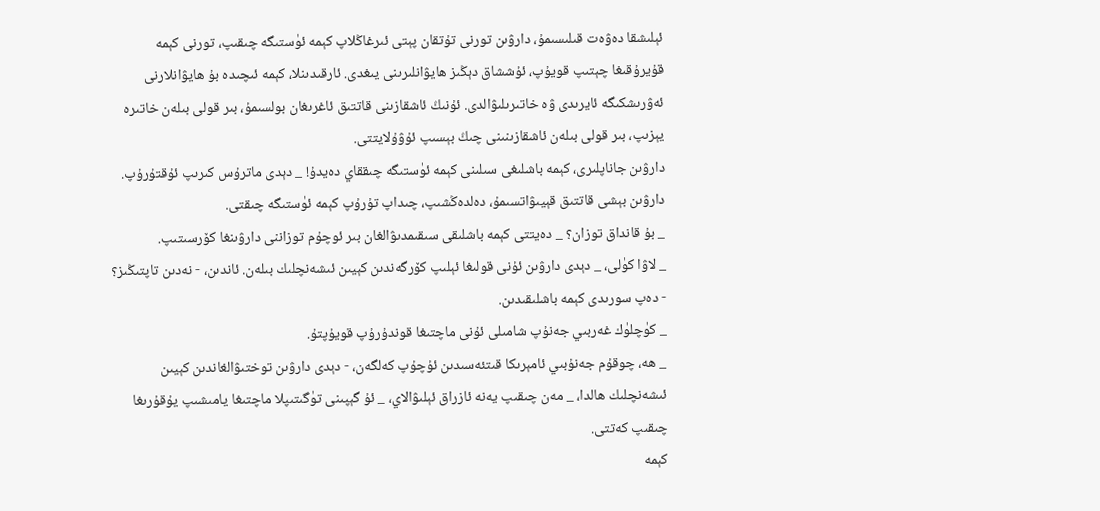ئېلىشقا دەۋەت قىلىسىمۇ، دارۋىن تورنى تۇتقان پېتى ئىرغاڭلاپ كېمە ئۈستىگە چىقىپ، تورنى كېمە قۇيرۇقىغا چېتىپ قويۇپ، ئۇششاق دېڭىز ھايۋانلىرىنى يىغدى. ئارقىدىنلا، كېمە ئىچىدە بۇ ھايۋانلارنى ئەۋرىشكىگە ئايرىدى ۋە خاتىرىلىۋالدى. ئۇنىڭ ئاشقازىنى قاتتىق ئاغرىغان بولسىمۇ، بىر قولى بىلەن خاتىرە يېزىپ، بىر قولى بىلەن ئاشقازىنىنى چىڭ بېسىپ ئۇۋۇلايتتى.
دارۋىن جاناپلىرى، كېمە باشلىغى سىلىنى كېمە ئۈستىگە چىققاي دەيدۇ! _ دېدى ماترۇس كىرىپ ئۇقتۇرۇپ.
دارۋىن بېشى قاتتىق قېيىۋاتسىمۇ، دەلدەڭشىپ، چىداپ تۇرۇپ كېمە ئۈستىگە چىقتى.
_ بۇ قانداق توزان؟ _ دەيتتى كېمە باشلىقى سىقىمدىۋالغان بىر ئوچۇم توزاننى دارۋىنغا كۆرسىتىپ.
_ لاۋا كۈلى، _ دېدى دارۋىن ئۇنى قولىغا ئېلىپ كۆرگەندىن كېيىن ئىشەنچلىك بىلەن. ئاندىن، - نەدىن تاپتىڭىز؟ - دەپ سورىدى كېمە باشلىقىدىن.
_ كۈچلۈك غەربىي جەنۇپ شامىلى ئۇنى ماچتىغا قوندۇرۇپ قويۇپتۇ.
_ ھە، چوقۇم جەنۇبىي ئامېرىكا قىتئەسىدىن ئۇچۇپ كەلگەن، - دېدى دارۋىن توختىۋالغاندىن كېيىن ئىشەنچلىك ھالدا، _ مەن چىقىپ يەنە ئازراق ئېلىۋالاي، _ ئۇ گېپىنى تۈگىتىپلا ماچتىغا يامىشىپ يۇقۇرىغا چىقىپ كەتتى.
كېمە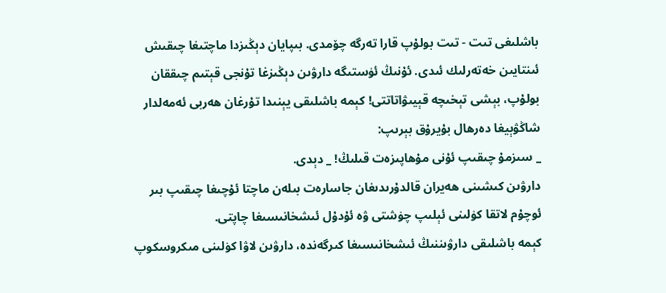باشلىغى تىت - تىت بولۇپ قارا تەرگە چۆمدى. بىپايان دېڭىزدا ماچتىغا چىقىش ئىنتايىن خەتەرلىك ئىدى. ئۇنىڭ ئۈستىگە دارۋىن دېڭىزغا تۇنجى قېتىم چىققان بولۇپ، بېشى تېخىچە قېيىۋاتاتتى! كېمە باشلىقى يېنىدا تۇرغان ھەربى ئەمەلدار شاڭۋېيغا دەرھال بۇيرۇق بېرىپ:
_ سىزمۇ چىقىپ ئۇنى مۇھاپىزەت قىلىڭ! _ دېدى.
دارۋىن كىشىنى ھەيران قالدۇرىدىغان جاسارەت بىلەن ماچتا ئۇچىغا چىقىپ بىر ئوچۇم لاتقا كۈلىنى ئېلىپ چۈشتى ۋە ئۇدۇل ئىشخانىسىغا چاپتى.
كېمە باشلىقى دارۋىننىڭ ئىشخانىسىغا كىرگەندە، دارۋىن لاۋا كۈلىنى مىكروسكوپ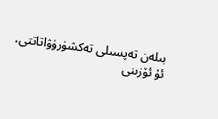بىلەن تەپسىلى تەكشۈرۈۋاتاتتى، ئۇ ئۆزىنى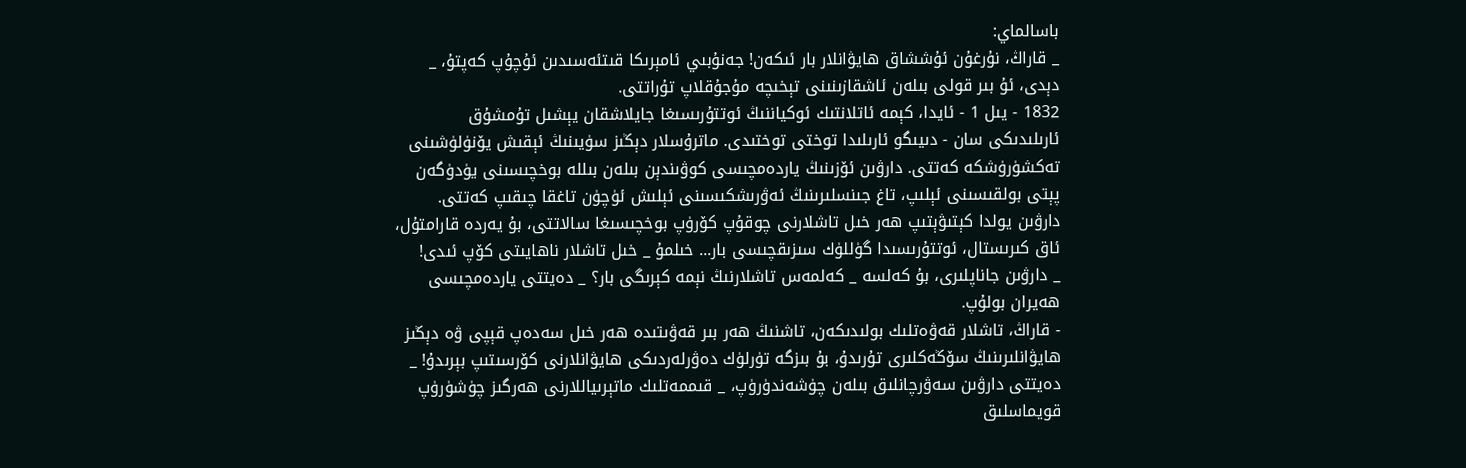باسالماي:
_ قاراڭ، نۇرغۇن ئۇششاق ھايۋانلار بار ئىكەن! جەنۇبىي ئامېرىكا قىتئەسىدىن ئۇچۇپ كەپتۇ، _ دېدى، ئۇ بىر قولى بىلەن ئاشقازىنىنى تېخىچە مۇجۇقلاپ تۇراتتى.
1832 - يىل 1 - ئايدا، كېمە ئاتلانتىك ئوكياننىڭ ئوتتۇرىسىغا جايلاشقان يېشىل تۇمشۇق ئارىلىدىكى سان - دىيىگو ئارىلىدا توختى توختىدى. ماترۇسلار دېڭىز سۈيىنىڭ ئېقىش يۆنۈلۈشىنى تەكشۈرۈشكە كەتتى. دارۋىن ئۆزىنىڭ ياردەمچىسى كوۋىندېن بىلەن بىللە بوخچىسىنى يۈدۈگەن پېتى بولقىسىنى ئېلىپ، تاغ جىنسلىرىنىڭ ئەۋرىشكىسىنى ئېلىش ئۈچۈن تاغقا چىقىپ كەتتى.
دارۋىن يولدا كېتىۋېتىپ ھەر خىل تاشلارنى چوقۇپ كۆرۈپ بوخچىسىغا سالاتتى، بۇ يەردە قارامتۇل، ئاق كىرىستال، ئوتتۇرىسىدا گۈللۈك سىزىقچىسى بار... خىلمۇ _ خىل تاشلار ناھايىتى كۆپ ئىدى!
_ دارۋىن جاناپلىرى، بۇ كەلسە _ كەلمەس تاشلارنىڭ نېمە كېرىگى بار؟ _ دەيتتى ياردەمچىسى ھەيران بولۇپ.
- قاراڭ، تاشلار قەۋەتلىك بولىدىكەن، تاشنىڭ ھەر بىر قەۋىتىدە ھەر خىل سەدەپ قېپى ۋە دېڭىز ھايۋانلىرىنىڭ سۆڭەكلىرى تۇرىدۇ، بۇ بىزگە تۈرلۈك دەۋرلەردىكى ھايۋانلارنى كۆرسىتىپ بېرىدۇ! _ دەيتتى دارۋىن سەۋرچانلىق بىلەن چۈشەندۈرۈپ، _ قىممەتلىك ماتېرىياللارنى ھەرگىز چۈشۈرۈپ قويماسلىق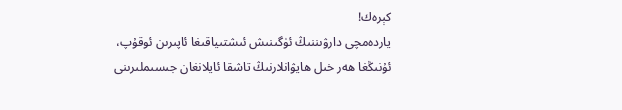كېرەك!
ياردەمچى دارۋىننىڭ ئۈگىنىش ئىشتىياقىغا ئاپىرىن ئوقۇپ، ئۇنىڭغا ھەر خىل ھايۋانلارنىڭ تاشقا ئايلانغان جىسىملىرىنى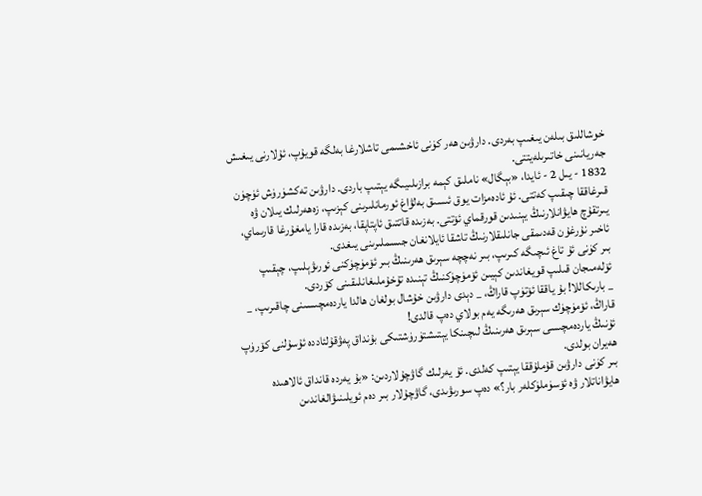خوشاللىق بىلەن يىغىپ بەردى. دارۋىن ھەر كۈنى ئاخشىمى تاشلارغا بەلگە قويۇپ، ئۇلارنى يىغىش جەريانىنى خاتىرىلەيتتى.
1832 - يىل 2 - ئايدا، «بېگال» ناملىق كېمە برازىلىيىگە يېتىپ باردى. دارۋىن تەكشۈرۈش ئۈچۈن قىرغاققا چىقىپ كەتتى. ئۇ ئادەمزات يوق ئىسىق بەلۋاغ ئورمانلىرىنى كېزىپ، زەھەرلىك يىلان ۋە يىرتقۇچ ھايۋانلارنىڭ يېنىدىن قورقماي ئۆتتى. بەزىدە قاتتىق ئاپتاپقا، بەزىدە قارا يامغۇرغا قارىماي، ئاخىر نۇرغۇن قەدىمقى جانلىقلارنىڭ تاشقا ئايلانغان جىسملىرىنى يىغدى.
بىر كۈنى ئۇ تاغ ئىچىگە كىرىپ، بىر نەچچە سېرىق ھەرىنىڭ بىر ئۆمۈچۈكنى ئورىۋېلىپ، چېقىپ ئۆلەمىجان قىلىپ قويغاندىن كېيىن ئۆمۈچۈكنىڭ تېنىدە تۇخۇملىغانلىقىنى كۆردى.
_ بارىكاللا! بۇ ياققا ئۆتۈپ قاراڭ، _ دېدى دارۋىن خۇشال بولغان ھالدا ياردەمچىسىنى چاقىرىپ، _ قاراڭ، ئۆمۈچۈك سېرىق ھەرىگە يەم بولاي دەپ قالدى!
ئۇنىڭ ياردەمچىسى سېرىق ھەرىنىڭ لىچىنكا يېتىشتۈرۈشتىكى بۇنداق پەۋقۇلئاددە ئۇسۇلنى كۆرۈپ ھەيران بولدى.
بىر كۈنى دارۋىن قۇملۇققا يېتىپ كەلدى. ئۇ يەرلىك گاۋچۇلاردىن: «بۇ يەردە قانداق ئالاھىدە ھايۋاناتلار ۋە ئۆسۈملۈكلەر بار؟» دەپ سورىۋىدى، گاۋچۇلار بىر دەم ئويلىنىۋالغاندىن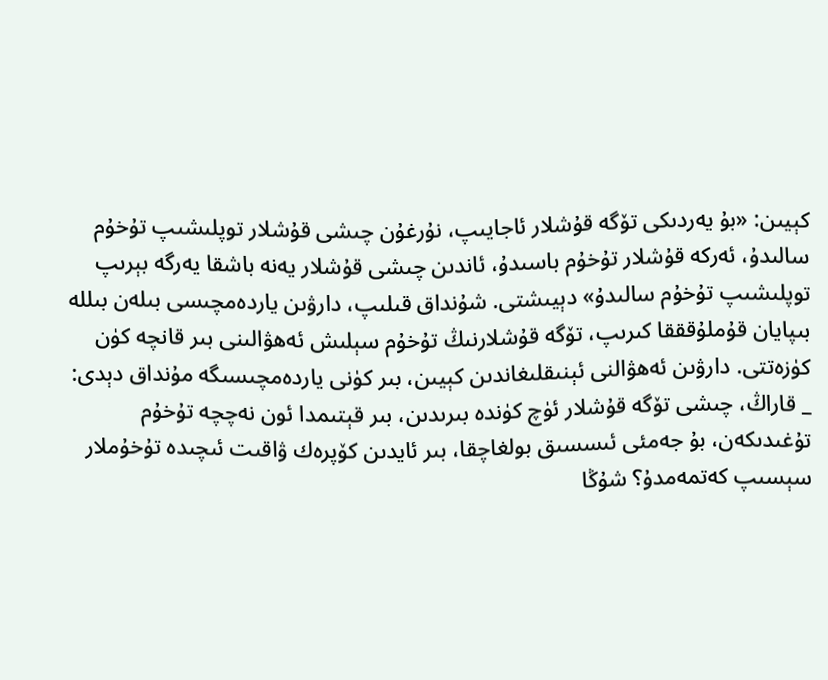كېيىن: «بۇ يەردىكى تۆگە قۇشلار ئاجايىپ، نۇرغۇن چىشى قۇشلار توپلىشىپ تۇخۇم سالىدۇ، ئەركە قۇشلار تۇخۇم باسىدۇ، ئاندىن چىشى قۇشلار يەنە باشقا يەرگە بېرىپ توپلىشىپ تۇخۇم سالىدۇ» دېيىشتى. شۇنداق قىلىپ، دارۋىن ياردەمچىسى بىلەن بىللە بىپايان قۇملۇقققا كىرىپ، تۆگە قۇشلارنىڭ تۇخۇم سېلىش ئەھۋالىنى بىر قانچە كۈن كۈزەتتى. دارۋىن ئەھۋالنى ئېنىقلىغاندىن كېيىن، بىر كۈنى ياردەمچىسىگە مۇنداق دېدى:
_ قاراڭ، چىشى تۆگە قۇشلار ئۈچ كۈندە بىرىدىن، بىر قېتىمدا ئون نەچچە تۇخۇم تۇغىدىكەن، بۇ جەمئى ئىسسىق بولغاچقا، بىر ئايدىن كۆپرەك ۋاقىت ئىچىدە تۇخۇملار سېسىپ كەتمەمدۇ؟ شۇڭا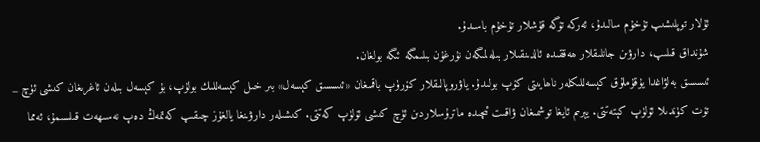ئۇلار توپلىشىپ تۇخۇم سالىدۇ، ئەركە تۆگە قۇشلار تۇخۇم باسىدۇ.
شۇنداق قىلىپ، دارۋىن جانلىقلار ھەققىدە ئالدىنقىلار بىلەلمىگەن نۇرغۇن بىلىمگە ئىگە بولغان.
ئىسسىق بەلۋاغدا يۇقۇملۇق كېسەللىكلەر ناھايىتى كۆپ بولىدۇ. ياۋروپالىقلار كۆرۈپ باقمىغان «ئىسسىق كېسەل» بىر خىل كېسەللىك بولۇپ، بۇ كېسەل بىلەن ئاغرىغان كىشى ئۈچ _ تۆت كۈندىلا ئۆلۈپ كېتەتتى. يېرىم ئايغا توشمىغان ۋاقىت ئىچىدە ماترۇسلاردىن ئۈچ كىشى ئۆلۈپ كەتتى. كىشىلەر دارۋىنغا يالغۇز چىقىپ كەتمەڭ دەپ نەسىھەت قىلسىمۇ، ئەمما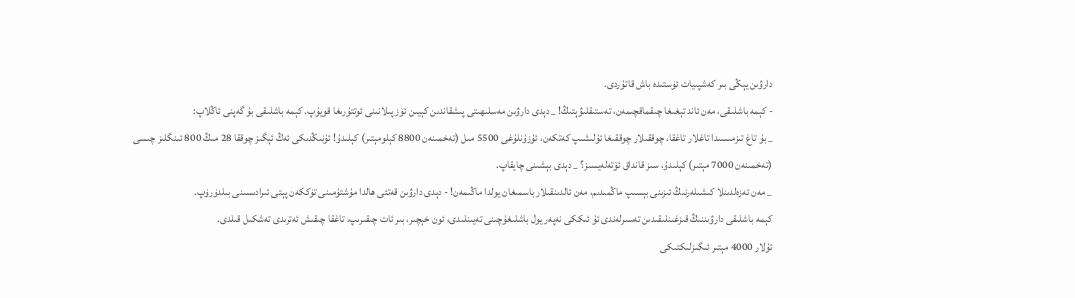دارۋىن يېڭى بىر كەشپىيات ئۈستىدە باش قاتۇردى.
- كېمە باشلىقى، مەن ئاند تېغىغا چىقماقچىمەن، تەستىقلىۋېتىڭ! _ دېدى دارۋىن مەسلىھىتى پىشقاندىن كېيىن ئۆز پىلانىنى ئوتتۇرىغا قويۇپ. كېمە باشلىقى بۇ گەپنى ئاڭلاپ:
_ بۇ تاغ تىزمىسىدا تاغلار تاغقا، چوققىلار چوققىغا ئۇلىشىپ كەتكەن، ئۇزۇنلۇغى 5500 مىل (تەخمىنەن 8800 كېلومېتىر) كېلىدۇ! ئۇنىڭدىكى ئەڭ ئېگىز چوققا 28 مىڭ 800 ئىنگلىز چىسى (تەخمىنەن 7000 مېتىر) كېلىدۇ، سىز قانداق ئۆتەلەيسىز؟ _ دېدى بېشىنى چايقاپ.
_ مەن ئەزەلدىنلا كىشىلەرنىڭ ئىزىنى بېسىپ ماڭمىدىم، مەن ئالدىنقىلار باسمىغان يولدا ماڭىمەن! - دېدى دارۋىن قەتئى ھالدا مۇشتۇمىنى تۈككەن پېتى ئىرادىسىنى بىلدۈرۈپ.
كېمە باشلىقى دارۋىننىڭ قىزغىنلىقىدىن تەسىرلەندى ئۇ ئىككى نەپەر يول باشلىغۇچىنى تەيىنلىدى، ئون خېچىر، بىر ئات چىقىرىپ، تاغقا چىقىش ئەترىدى تەشكىل قىلدى.
ئۇلار 4000 مېتىر ئىگىزلىكتىكى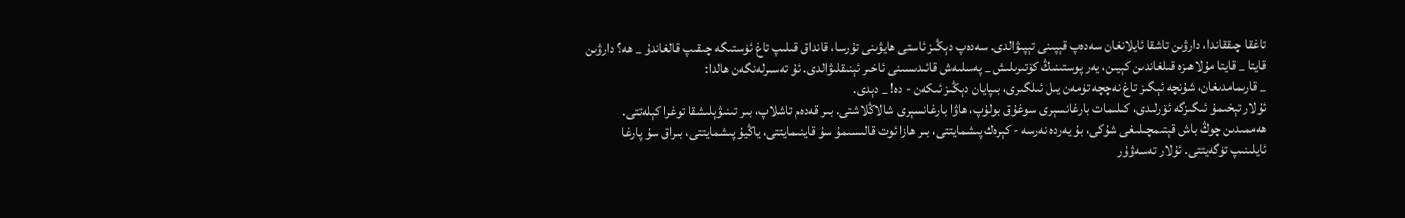تاغقا چىققاندا، دارۋىن تاشقا ئايلانغان سەدەپ قېپىنى تېپىۋالدى. سەدەپ دېڭىز ئاستى ھايۋىنى تۇرسا، قانداق قىلىپ تاغ ئۈستىگە چىقىپ قالغاندۇ _ ھە؟ دارۋىن قايتا _ قايتا مۇلاھىزە قىلغاندىن كېيىن، يەر پوستىنىڭ كۆتىرىلىش _ پەسلىەش قائىدىسىنى ئاخىر ئېنىقلىۋالدى. ئۇ تەسىرلەنگەن ھالدا:
_ قارىمامدىغان، شۇنچە ئېگىز تاغ نەچچە تۈمەن يىل ئىلگىرى، بىپايان دېڭىز ئىكەن - دە! _ دېدى.
ئۇلار تېخىمۇ ئىگىزگە ئۆرلىدى، كىلىمات بارغانسېرى سوغۇق بولۇپ، ھاۋا بارغانسېرى شالاڭلاشتى. بىر قەدەم تاشلاپ، بىر تىنىۋېلىشقا توغرا كېلەتتى. ھەممىدىن چوڭ باش قېتىمچىلىغى شۇكى، بۇ يەردە نەرسە - كېرەك پىشمايتتى، بىر ھازا ئوت قالىسىمۇ سۇ قاينىمايتتى، ياڭيۇ پىشمايتتى، بىراق سۇ پارغا ئايلىنىپ تۈگەيتتى. ئۇلار تەسەۋۇر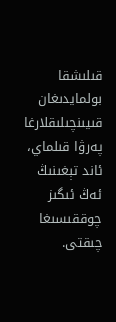قىلىشقا بولمايدىغان قىيىنچىلىقلارغا پەرۋا قىلماي، ئاند تېغىنىڭ ئەڭ ئىگىز چوققىسىغا چىقتى.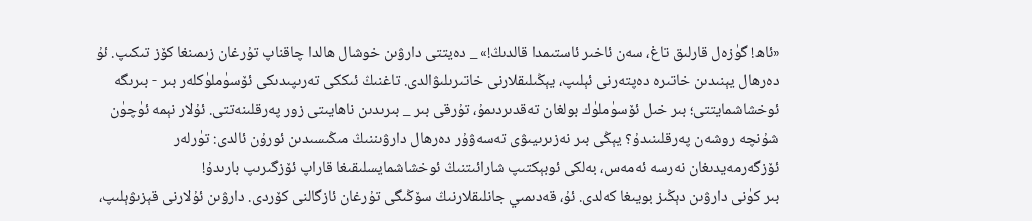«ئاھ! گۈزەل قارلىق تاغ، سەن ئاخىر ئاستىمدا قالدىڭ!» _ دەيتتى دارۋىن خوشال ھالدا چاقناپ تۇرغان زىمىنغا كۆز تىكىپ. ئۇ دەرھال يېنىدىن خاتىرە دەپتەرنى ئېلىپ، يېڭىلىقلارنى خاتىرىلىۋالدى. تاغنىڭ ئىككى تەرىپىدىكى ئۆسۈملۈكلەر بىر - بىرىگە ئوخشاشمايتتى؛ بىر خىل ئۆسۈملۈك بولغان تەقدىردىمۇ، تۇرقى بىر _ بىرىدىن ناھايىتى زور پەرقلىنەتتى. ئۇلار نېمە ئۈچۈن شۇنچە روشەن پەرقلىنىدۇ؟ يېڭى بىر نەزىرىيىۋى تەسەۋۇر دەرھال دارۋىننىڭ مىڭىسىدىن ئورۇن ئالدى: تۈرلەر ئۆزگەرمەيدىغان نەرسە ئەمەس، بەلكى ئوبېكتىپ شارائىتنىڭ ئوخشاشمايسلىقىغا قاراپ ئۆزگىرىپ بارىدۇ!
بىر كۈنى دارۋىن دېڭىز بويىغا كەلدى. ئۇ، قەدىمىي جانلىقلارنىڭ سۆڭىگى تۇرغان ئازگالنى كۆردى. دارۋىن ئۇلارنى قېزىۋېلىپ،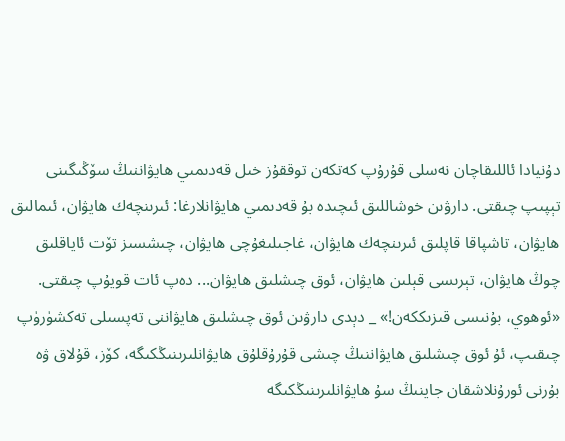دۇنيادا ئاللىقاچان نەسلى قۇرۇپ كەتكەن توققۇز خىل قەدىمىي ھايۋاننىڭ سۆڭىگىنى تېپىپ چىقتى. دارۋىن خوشاللىق ئىچىدە بۇ قەدىمىي ھايۋانلارغا: ئىرىنچەك ھايۋان، ئىمالىق ھايۋان، تاشپاقا قاپلىق ئىرىنچەك ھايۋان، غاجىلىغۇچى ھايۋان، چىشسىز تۆت ئاياقلىق چوڭ ھايۋان، تېرىسى قېلىن ھايۋان، ئوق چىشلىق ھايۋان... دەپ ئات قويۇپ چىقتى.
«ئوھوي، بۇنىسى قىزىككەن!» _ دېدى دارۋىن ئوق چىشلىق ھايۋاننى تەپسىلى تەكشۈرۈپ چىقىپ، ئۇ ئوق چىشلىق ھايۋاننىڭ چىشى قۇرۇقلۇق ھايۋانلىرىنىڭكىگە، كۆز، قۇلاق ۋە بۇرنى ئورۇنلاشقان جاينىڭ سۇ ھايۋانلىرىنىڭكىگە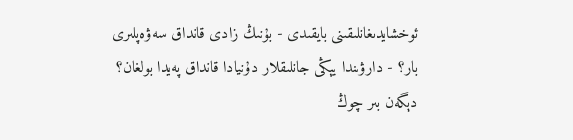ئوخشايدىغانلىقىنى بايقىدى - بۇنىڭ زادى قانداق سەۋەپلىرى بار؟ - دارۋىندا يېڭى جانلىقلار دۇنيادا قانداق پەيدا بولغان؟ دېگەن بىر چوڭ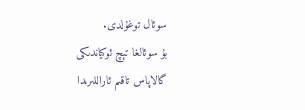سوئال توغۇلدى.
بۇ سوئالغا تېچ ئوكياندىكى گالاپاس تاقىم ئاراللىرىدا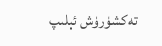تەكشۈرۈش ئېلىپ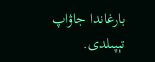بارغاندا جاۋاپ تېپىلدى.